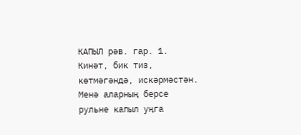КАПЫЛ рәв. гар. 1. Кинәт, бик тиз, көтмәгәндә, искәрмәстән. Менә аларның берсе рульне капыл уңга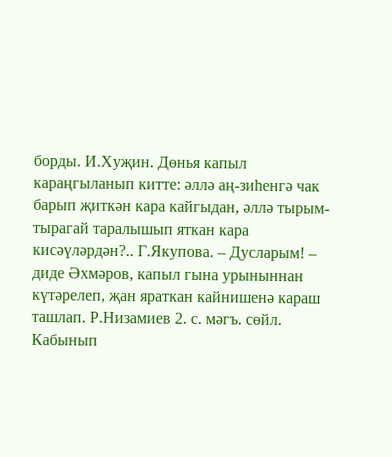борды. И.Хуҗин. Дөнья капыл караңгыланып китте: әллә аң-зиһенгә чак барып җиткән кара кайгыдан, әллә тырым-тырагай таралышып яткан кара кисәүләрдән?.. Г.Якупова. – Дусларым! – диде Әхмәров, капыл гына урыныннан күтәрелеп, җан яраткан кайнишенә караш ташлап. Р.Низамиев 2. с. мәгъ. сөйл. Кабынып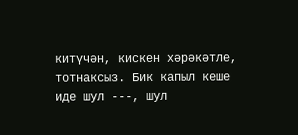китүчән, кискен хәрәкәтле, тотнаксыз. Бик капыл кеше иде шул ---, шул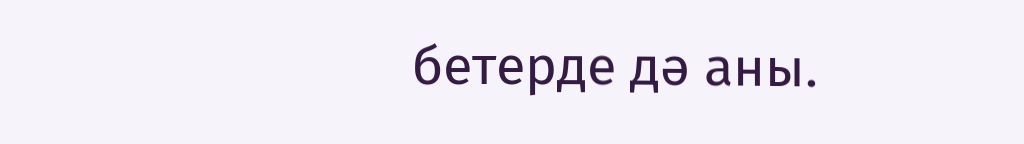бетерде дә аны.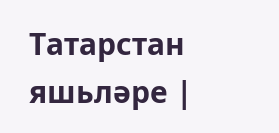Татарстан яшьләре |